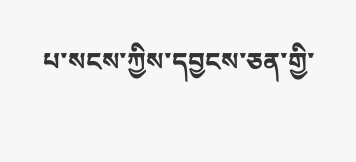པ་སངས་ཀྱིས་དབྱངས་ཅན་གྱི་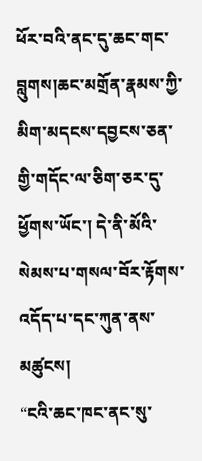ཕོར་བའི་ནང་དུ་ཆང་གང་བླུགས།ཆང་མགྲོན་རྣམས་ཀྱི་མིག་མདངས་དབྱངས་ཅན་གྱི་གདོང་ལ་ཅིག་ཅར་དུ་ཕྱོགས་ཡོང་། དེ་ནི་མོའི་སེམས་པ་གསལ་བོར་རྟོགས་འདོད་པ་དང་ཀུན་ནས་མཚུངས།
“ངའི་ཆང་ཁང་ནང་སུ་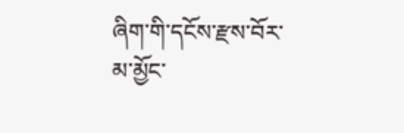ཞིག་གི་དངོས་རྫས་བོར་མ་མྱོང་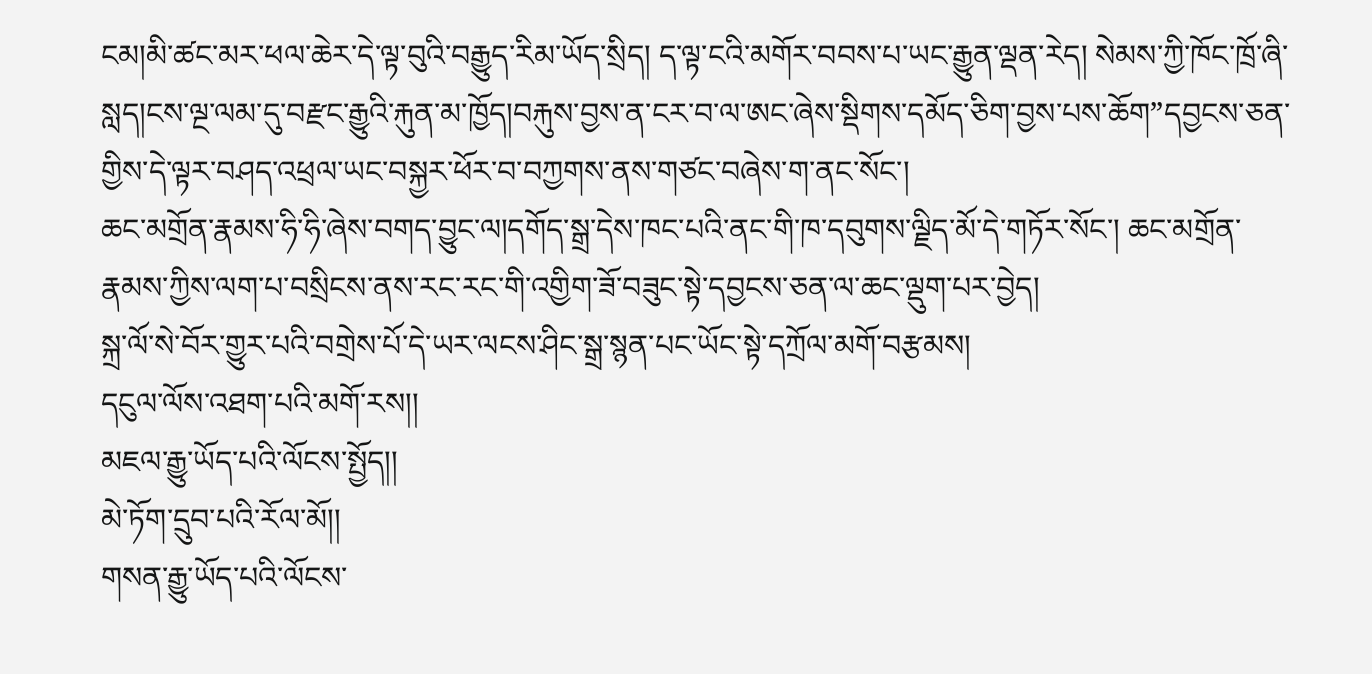ངམ།མི་ཚང་མར་ཕལ་ཆེར་དེ་ལྟ་བུའི་བརྒྱུད་རིམ་ཡོད་སྲིད། ད་ལྟ་ངའི་མགོར་བབས་པ་ཡང་རྒྱུན་ལྡན་རེད། སེམས་ཀྱི་ཁོང་ཁྲོ་ཞི་སླད།ངས་ལྔ་ལམ་དུ་བརྫང་རྒྱུའི་རྐུན་མ་ཁྱོད།བརྐུས་བྱས་ན་ངར་བ་ལ་ཨང་ཞེས་སྡིགས་དམོད་ཅིག་བྱས་པས་ཆོག”དབྱངས་ཅན་གྱིས་དེ་ལྟར་བཤད་འཕྲལ་ཡང་བསྐྱར་ཕོར་བ་བཀྱགས་ནས་གཙང་བཞེས་ག་ནང་སོང་།
ཆང་མགྲོན་རྣམས་ཧི་ཧི་ཞེས་བགད་བྱུང་ལ།དགོད་སྒྲ་དེས་ཁང་པའི་ནང་གི་ཁ་དབུགས་ལྗིད་མོ་དེ་གཏོར་སོང་། ཆང་མགྲོན་རྣམས་ཀྱིས་ལག་པ་བསྲིངས་ནས་རང་རང་གི་འགྱིག་ཟོ་བཟུང་སྟེ་དབྱངས་ཅན་ལ་ཆང་ལྡུག་པར་བྱེད།
སྐྲ་ལོ་སེ་བོར་གྱུར་པའི་བགྲེས་པོ་དེ་ཡར་ལངས་ཤིང་སྒྲ་སྙན་པང་ཡོང་སྟེ་དཀྲོལ་མགོ་བརྩམས།
དངུལ་ལོས་འཐག་པའི་མགོ་རས།།
མཇལ་རྒྱུ་ཡོད་པའི་ལོངས་སྤྱོད།།
མེ་ཏོག་དྲུབ་པའི་རོལ་མོ།།
གསན་རྒྱུ་ཡོད་པའི་ལོངས་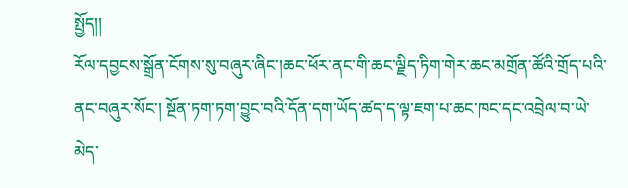སྤྱོད།།
རོལ་དབྱངས་སྒྲོན་ངོགས་སུ་བཞུར་ཞིང་།ཆང་ཕོར་ནང་གི་ཆང་ལྗིད་ཏིག་གེར་ཆང་མགྲོན་ཚོའི་གྲོད་པའི་ནང་བཞུར་སོང་། སྔོན་ཏག་ཏག་བྱུང་བའི་དོན་དག་ཡོད་ཚད་ད་ལྟ་ཇག་པ་ཆང་ཁང་དང་འབྲེལ་བ་ཡེ་མེད་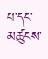པ་དང་མཚུངས་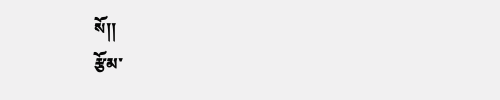སོ།།
རྩོམ་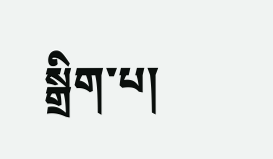སྒྲིག་པ།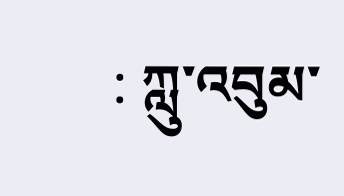: ཀླུ་འབུམ་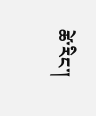ཚེ་རིང་།